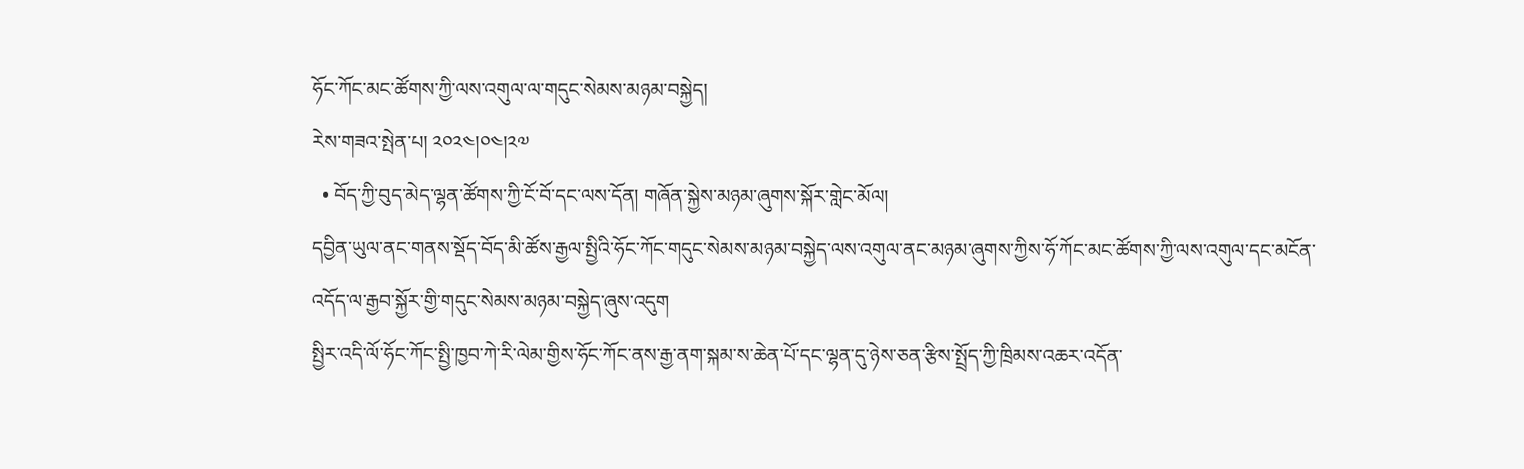ཧོང་ཀོང་མང་ཚོགས་ཀྱི་ལས་འགུལ་ལ་གདུང་སེམས་མཉམ་བསྐྱེད།
རེས་གཟའ་སྤེན་པ། ༢༠༢༤།༠༤།༢༧
  • བོད་ཀྱི་བུད་མེད་ལྷན་ཚོགས་ཀྱི་ངོ་བོ་དང་ལས་དོན། གཞོན་སྐྱེས་མཉམ་ཞུགས་སྐོར་གླེང་མོལ།
དབྱིན་ཡུལ་ནང་གནས་སྡོད་བོད་མི་ཚོས་རྒྱལ་སྤྱིའི་ཧོང་ཀོང་གདུང་སེམས་མཉམ་བསྐྱེད་ལས་འགུལ་ནང་མཉམ་ཞུགས་ཀྱིས་ཧོ་ཀོང་མང་ཚོགས་ཀྱི་ལས་འགུལ་དང་མངོན་འདོད་ལ་རྒྱབ་སྐྱོར་གྱི་གདུང་སེམས་མཉམ་བསྐྱེད་ཞུས་འདུག
སྤྱིར་འདི་ལོ་ཧོང་ཀོང་སྤྱི་ཁྱབ་ཀེ་རི་ལེམ་གྱིས་ཧོང་ཀོང་ནས་རྒྱ་ནག་སྐམ་ས་ཆེན་པོ་དང་ལྷན་དུ་ཉེས་ཅན་རྩིས་སྤྲོད་ཀྱི་ཁྲིམས་འཆར་འདོན་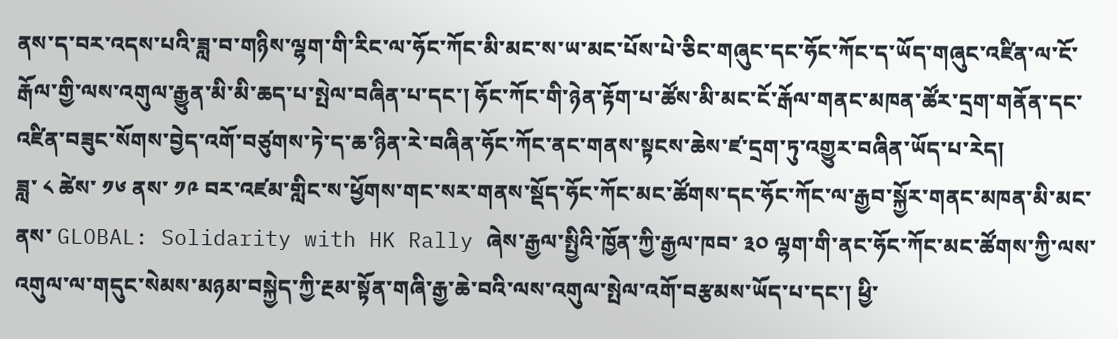ནས་ད་བར་འདས་པའི་ཟླ་བ་གཉིས་ལྷག་གི་རིང་ལ་ཧོང་ཀོང་མི་མང་ས་ཡ་མང་པོས་པེ་ཅིང་གཞུང་དང་ཧོང་ཀོང་ད་ཡོད་གཞུང་འཛིན་ལ་ངོ་རྒོལ་གྱི་ལས་འགུལ་རྒྱུན་མི་མི་ཆད་པ་སྤེལ་བཞིན་པ་དང་། ཧོང་ཀོང་གི་ཉེན་རྟོག་པ་ཚོས་མི་མང་ངོ་རྒོལ་གནང་མཁན་ཚོར་དྲག་གནོན་དང་འཛིན་བཟུང་སོགས་བྱེད་འགོ་བཙུགས་ཏེ་ད་ཆ་ཉིན་རེ་བཞིན་ཧོང་ཀོང་ནང་གནས་སྟངས་ཆེས་ཛ་དྲག་ཏུ་འགྱུར་བཞིན་ཡོད་པ་རེད།
ཟླ་ ༨ ཚེས་ ༡༦ ནས་ ༡༩ བར་འཛམ་གླིང་ས་ཕྱོགས་གང་སར་གནས་སྡོད་ཧོང་ཀོང་མང་ཚོགས་དང་ཧོང་ཀོང་ལ་རྒྱབ་སྐྱོར་གནང་མཁན་མི་མང་ནས་ GLOBAL: Solidarity with HK Rally ཞེས་རྒྱལ་སྤྱིའི་ཁྱོན་ཀྱི་རྒྱལ་ཁབ་ ༣༠ ལྷག་གི་ནང་ཧོང་ཀོང་མང་ཚོགས་ཀྱི་ལས་འགུལ་ལ་གདུང་སེམས་མཉམ་བསྐྱེད་ཀྱི་རྔམ་སྟོན་གཞི་རྒྱ་ཆེ་བའི་ལས་འགུལ་སྤེལ་འགོ་བརྩམས་ཡོད་པ་དང་། ཕྱི་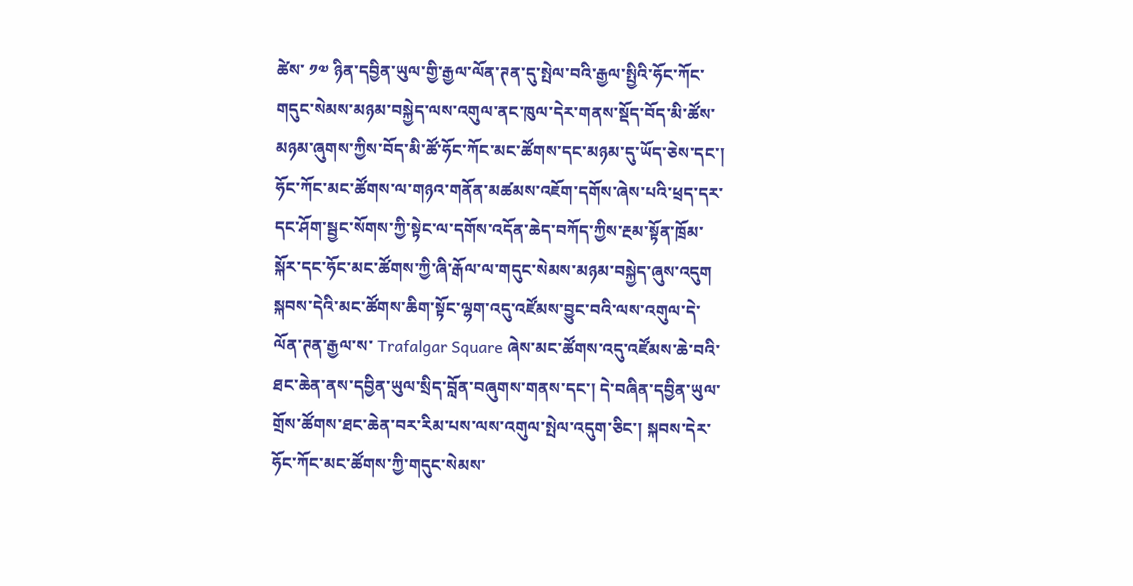ཚེས་ ༡༧ ཉིན་དབྱིན་ཡུལ་གྱི་རྒྱལ་ལོན་ཊན་དུ་སྤེལ་བའི་རྒྱལ་སྤྱིའི་ཧོང་ཀོང་གདུང་སེམས་མཉམ་བསྐྱེད་ལས་འགུལ་ནང་ཁུལ་དེར་གནས་སྡོད་བོད་མི་ཚོས་མཉམ་ཞུགས་ཀྱིས་བོད་མི་ཚོ་ཧོང་ཀོང་མང་ཚོགས་དང་མཉམ་དུ་ཡོད་ཅེས་དང་། ཧོང་ཀོང་མང་ཚོགས་ལ་གཉའ་གནོན་མཚམས་འཇོག་དགོས་ཞེས་པའི་ཕྲད་དར་དང་ཤོག་སྦྱང་སོགས་ཀྱི་སྟེང་ལ་དགོས་འདོན་ཆེད་བཀོད་ཀྱིས་རྔམ་སྟོན་ཁྲོམ་སྐོར་དང་ཧོང་མང་ཚོགས་ཀྱི་ཞི་རྒོལ་ལ་གདུང་སེམས་མཉམ་བསྐྱེད་ཞུས་འདུག
སྐབས་དེའི་མང་ཚོགས་ཆིག་སྟོང་ལྷག་འདུ་འཛོམས་བྱུང་བའི་ལས་འགུལ་དེ་ལོན་ཊན་རྒྱལ་ས་ Trafalgar Square ཞེས་མང་ཚོགས་འདུ་འཛོམས་ཆེ་བའི་ཐང་ཆེན་ནས་དབྱིན་ཡུལ་སྲིད་བློན་བཞུགས་གནས་དང་། དེ་བཞིན་དབྱིན་ཡུལ་གྲོས་ཚོགས་ཐང་ཆེན་བར་རིམ་པས་ལས་འགུལ་སྤེལ་འདུག་ཅིང་། སྐབས་དེར་ཧོང་ཀོང་མང་ཚོགས་ཀྱི་གདུང་སེམས་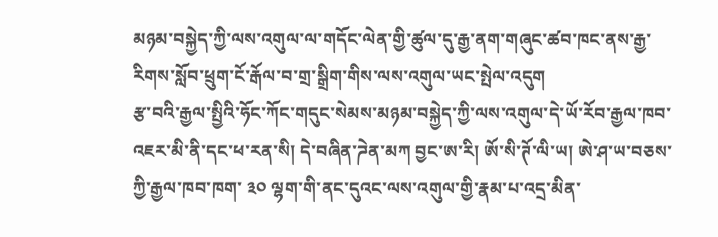མཉམ་བསྐྱེད་ཀྱི་ལས་འགུལ་ལ་གདོང་ལེན་གྱི་ཚུལ་དུ་རྒྱ་ནག་གཞུང་ཚབ་ཁང་ནས་རྒྱ་རིགས་སློབ་ཕྲུག་ངོ་རྒོལ་བ་གྲ་སྒྲིག་གིས་ལས་འགུལ་ཡང་སྤེལ་འདུག
རྩ་བའི་རྒྱལ་སྤྱིའི་ཧོང་ཀོང་གདུང་སེམས་མཉམ་བསྐྱེད་ཀྱི་ལས་འགུལ་དེ་ཡོ་རོབ་རྒྱལ་ཁབ་འཇར་མི་ནི་དང་ཕ་རན་སི། དེ་བཞིན་ཌེན་མཀ བྱང་ཨ་རི། ཨོ་སི་ཊོ་ལི་ཡ། ཨེ་ཤ་ཡ་བཅས་ཀྱི་རྒྱལ་ཁབ་ཁག་ ༣༠ ལྷག་གི་ནང་དུའང་ལས་འགུལ་གྱི་རྣམ་པ་འདྲ་མིན་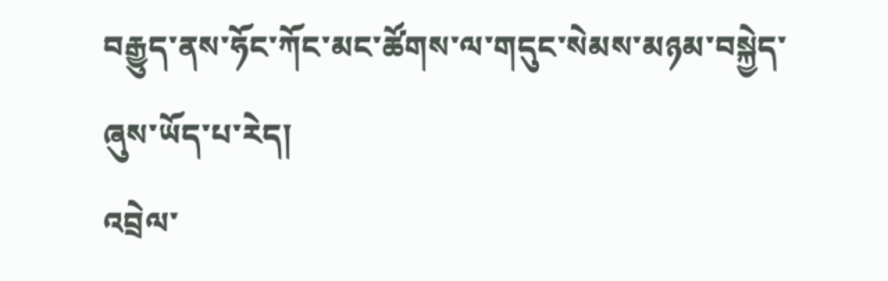བརྒྱུད་ནས་ཧོང་ཀོང་མང་ཚོགས་ལ་གདུང་སེམས་མཉམ་བསྐྱེད་ཞུས་ཡོད་པ་རེད།
འབྲེལ་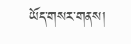ཡོད་གསར་གནས།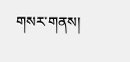གསར་གནས།